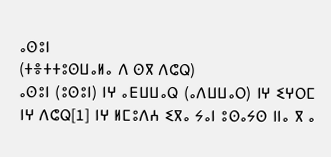ⴰⵙⵓⵏ
(ⵜⴻⵜⵜⵓⵙⵡⴰⵍⴰ ⴷ ⵙⴳ ⴷⵛⵕ)
ⴰⵙⵓⵏ (ⵓⵙⵓⵏ) ⵏⵖ ⴰⴹⵡⵡⴰⵕ (ⴰⴷⵡⵡⴰⵔ) ⵏⵖ ⵉⵖⵔⵎ ⵏⵖ ⴷⵛⵕ[1] ⵏⵖ ⵍⵎⵓⴷⵄ ⵉⴳⴰ ⵢⴰⵏ ⵓⵙⴰⵢⵙ ⵏⵏⴰ ⴳ ⴰ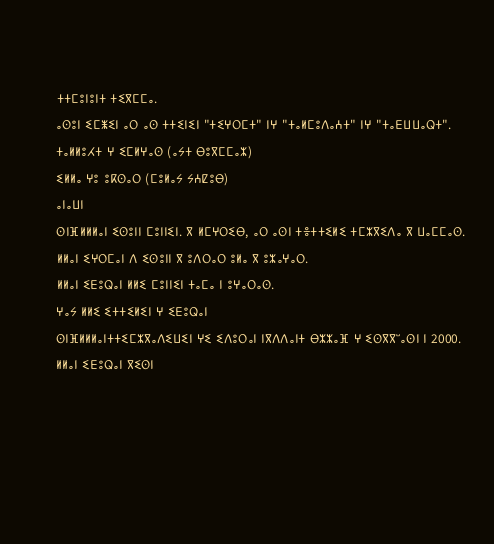ⵜⵜⵎⵓⵏⵓⵏⵜ ⵜⵉⴳⵎⵎⴰ.
ⴰⵙⵓⵏ ⵉⵎⵥⵉⵏ ⴰⵔ ⴰⵙ ⵜⵜⵉⵏⵉⵏ "ⵜⵉⵖⵔⵎⵜ" ⵏⵖ "ⵜⴰⵍⵎⵓⴷⴰⵄⵜ" ⵏⵖ "ⵜⴰⴹⵡⵡⴰⵕⵜ".
ⵜⴰⵍⵍⵓⵃⵜ ⵖ ⵉⵎⵍⵖⴰⵙ (ⴰⵢⵜ ⴱⵓⴳⵎⵎⴰⵣ)
ⵉⵍⵍⴰ ⵖⵓ ⵓⴽⵙⴰⵔ (ⵎⵓⵍⴰⵢ ⵢⵄⵇⵓⴱ)
ⴰⵏⴰⵡⵏ
ⵙⵏⴼⵍⵍⵍⴰⵏ ⵉⵙⵓⵏⵏ ⵎⵓⵏⵏⵉⵏ. ⴳ ⵍⵎⵖⵔⵉⴱ, ⴰⵔ ⴰⵙⵏ ⵜⴻⵜⵜⵉⵍⵉ ⵜⵎⵣⴳⵉⴷⴰ ⴳ ⵡⴰⵎⵎⴰⵙ.
ⵍⵍⴰⵏ ⵉⵖⵔⵎⴰⵏ ⴷ ⵉⵙⵓⵏⵏ ⴳ ⵓⴷⵔⴰⵔ ⵓⵍⴰ ⴳ ⵓⵣⴰⵖⴰⵔ.
ⵍⵍⴰⵏ ⵉⴹⵓⵕⴰⵏ ⵍⵍⵉ ⵎⵓⵏⵏⵉⵏ ⵜⴰⵎⴰ ⵏ ⵓⵖⴰⵔⴰⵙ.
ⵖⴰⵢ ⵍⵍⵉ ⵉⵜⵜⵉⵍⵉⵏ ⵖ ⵉⴹⵓⵕⴰⵏ
ⵙⵏⴼⵍⵍⵍⴰⵏⵜⵜⵉⵎⵣⴳⴰⴷⵉⵡⵉⵏ ⵖⵉ ⵉⴷⵓⵔⴰⵏ ⵏⴳⴷⴷⴰⵏⵜ ⴱⵣⵣⴰⴼ ⵖ ⵉⵙⴳⴳⵯⴰⵙⵏ ⵏ 2000.
ⵍⵍⴰⵏ ⵉⴹⵓⵕⴰⵏ ⴳⵉⵙⵏ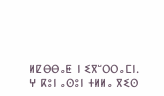ⵍⵇⴱⴱⴰⵟ ⵏ ⵉⴳⵯⵔⵔⴰⵎⵏ.
ⵖ ⴽⵓⵏ ⴰⵙⵓⵏ ⵜⵍⵍⴰ ⴳⵉⵙ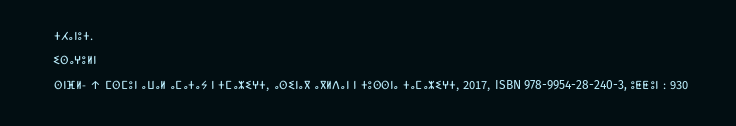ⵜⵃⴰⵏⵓⵜ.
ⵉⵙⴰⵖⵓⵍⵏ
ⵙⵏⴼⵍ- ↑ ⵎⵙⵎⵓⵏ ⴰⵡⴰⵍ ⴰⵎⴰⵜⴰⵢ ⵏ ⵜⵎⴰⵣⵉⵖⵜ, ⴰⵙⵉⵏⴰⴳ ⴰⴳⵍⴷⴰⵏ ⵏ ⵜⵓⵙⵙⵏⴰ ⵜⴰⵎⴰⵣⵉⵖⵜ, 2017, ISBN 978-9954-28-240-3, ⵓⵟⵟⵓⵏ : 930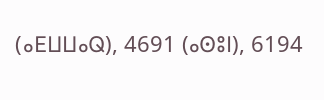(ⴰⴹⵡⵡⴰⵕ), 4691 (ⴰⵙⵓⵏ), 6194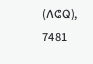(ⴷⵛⵕ), 7481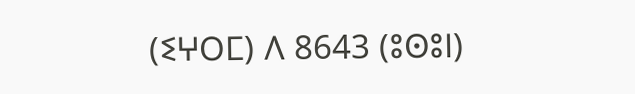(ⵉⵖⵔⵎ) ⴷ 8643 (ⵓⵙⵓⵏ)